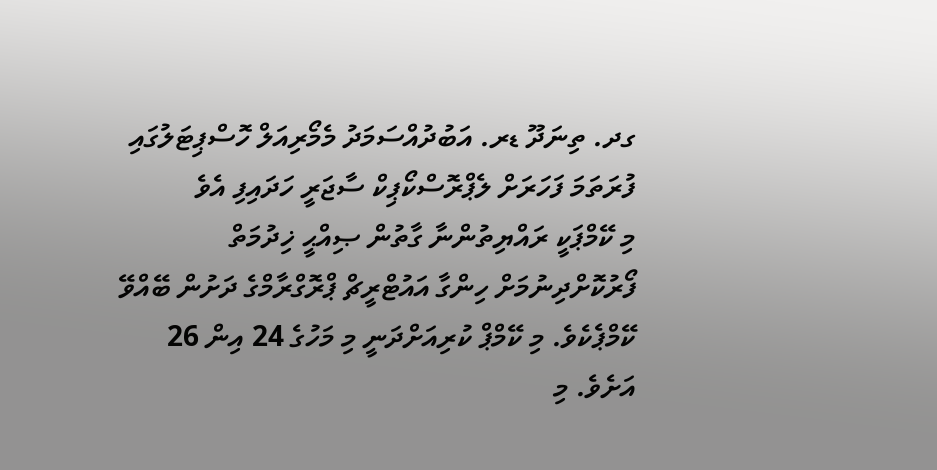ގދ. ތިނަދޫ ޑރ. އަބުދުއްސަމަދު މެމޯރިއަލް ހޮސްޕިޓަލުގައި ފުރަތަމަ ފަހަރަށް ލެޕްރޮސްކޯޕިކް ސާޖަރީ ހަދައިފި އެވެ
މި ކޭމްޕަކީ ރައްޔިތުންނާ ގާތުން ޞިއްޙީ ޚިދުމަތް ފޯރުކޮށްދިނުމަށް ހިންގާ އައުޓްރީޗް ޕްރޮގްރާމްގެ ދަށުން ބޭއްވޭ ކޭމްޕެކެވެ. މި ކޭމްޕް ކުރިއަށްދަނީ މި މަހުގެ 24 އިން 26 އަށެވެ. މި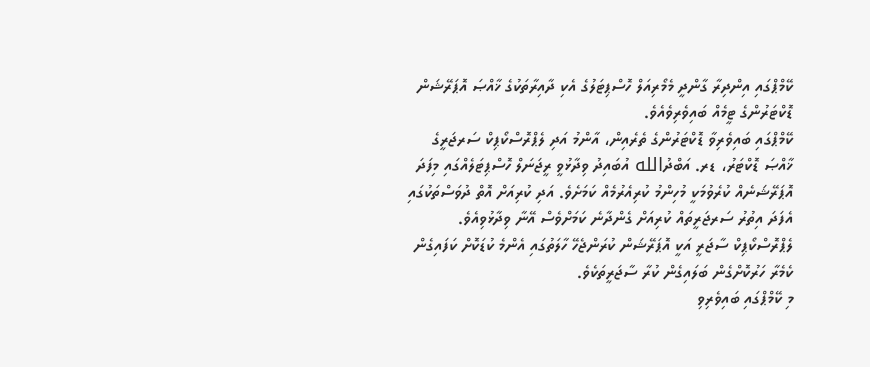ކޭމްޕްގައި އިންދިރާ ގާންދީ މެމޯރިއަލް ހޮސްޕިޓަލުގެ އެކި ދާއިރާތަކުގެ ޚާއްޞަ އޮޕަރޭޝަން ޑޮކްޓަރުންގެ ޓީމެއް ބައިވެރިވެއެވެ.
ކޭމްޕްގައި ބައިވެރިވާ ޑޮކްޓަރުންގެ ތެރެއިން، އާންމު އަދި ލެޕްރޮސްކޯޕިކް ސަރޖަރީގެ ޚާއްޞަ ޑޮކްޓަރު، ޑރ. އަބްދުالله އުބައިދު ވިދާޅުވީ ރީޖަނަލް ހޮސްޕިޓަލެއްގައި މިފަދަ އޮޕަރޭޝަނެއް ކުރެވުމަކީ މުހިންމު ކުރިއެރުމެއް ކަމަށެވެ. އަދި ކުރިއަށް އޮތް ދުވަސްތަކުގައި އެފަދަ އިތުރު ސަރޖަރީތައް ކުރިއަށް ގެންދާނެ ކަމަށްވެސް އޭނާ ވިދާޅުވިއެވެ.
ލެޕްރޮސްކޯޕިކް ސާޖަރީ އަކީ އޮޕަރޭޝަން ކުރަންޖެހޭ ހާލަތުގައި އެންމެ ކުޑަކޮށް ކަފައިގެން ކެމެރާ ހަރުކޮށްގެން ބަލައިގެން ކުރާ ސާޖަރީތަކެވެ.
މި ކޭމްޕްގައި ބައިވެރިވި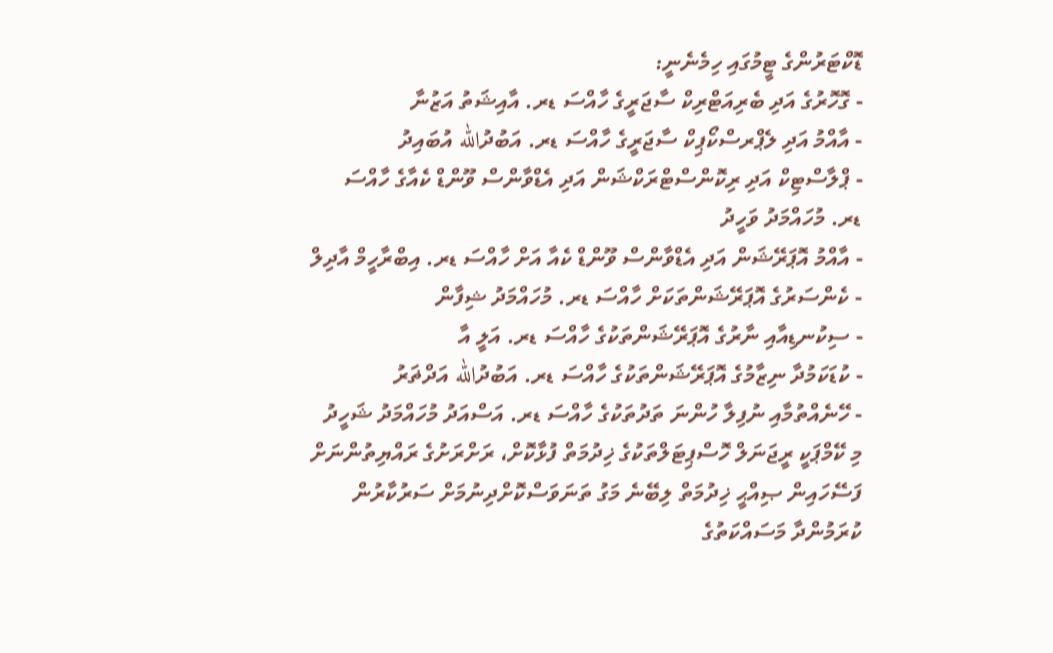ޑޮކްޓަރުންގެ ޓީމުގައި ހިމެނެނީ:
- ގޮހޮރުގެ އަދި ބެރިއަޓްރިކް ސާޖަރީގެ ހާއްސަ ޑރ. އާއިޝަތު އަޒުނާ
- އާއްމު އަދި ލެޕްރސްކޯޕިކް ސާޖަރީގެ ހާއްސަ ޑރ. އަބުދުالله އުބައިދު
- ޕްލާސްޓިކް އަދި ރިކޮންސްޓްރަކްޝަން އަދި އެޑްވާންސް ވޫންޑް ކެއާގެ ހާއްސަ ޑރ. މުހައްމަދު ވަހީދު
- އާއްމު އޮޕަރޭޝަން އަދި އެޑްވާންސް ވޫންޑް ކެއާ އަށް ހާއްސަ ޑރ. އިބްރާހީމް އާދިލް
- ކެންސަރުގެ އޮޕަރޭޝަންތަކަށް ހާއްސަ ޑރ. މުހައްމަދު ޝިފާން
- ސިކުނޑިއާއި ނާރުގެ އޮޕަރޭޝަންތަކުގެ ހާއްސަ ޑރ. އަލީ އާ
- ކުޑަކަމުދާ ނިޒާމުގެ އޮޕަރޭޝަންތަކުގެ ހާއްސަ ޑރ. އަބުދުالله އަދްޡަރު
- ހޭނެއްތުމާއި ނުފިލާ ހުންނަ ތަދުތަކުގެ ހާއްސަ ޑރ. އަސްއަދު މުހައްމަދު ޝަހީދު
މި ކޭމްޕަކީ ރީޖަނަލް ހޮސްޕިޓަލްތަކުގެ ޚިދުމަތް ފުޅާކޮށް، ރަށްރަށުގެ ރައްޔިތުންނަށް ފަސޭހައިން ޞިއްޙީ ޚިދުމަތް ލިބޭނެ މަގު ތަނަވަސްކޮށްދިނުމަށް ސަރުކާރުން ކުރަމުންދާ މަސައްކަތުގެ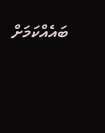ބައެއްކަމަށް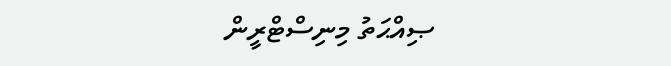ޞިއްޙަތު މިނިސްޓްރީން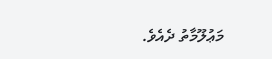މަޢުލޫމާތު ދެއެވެ.